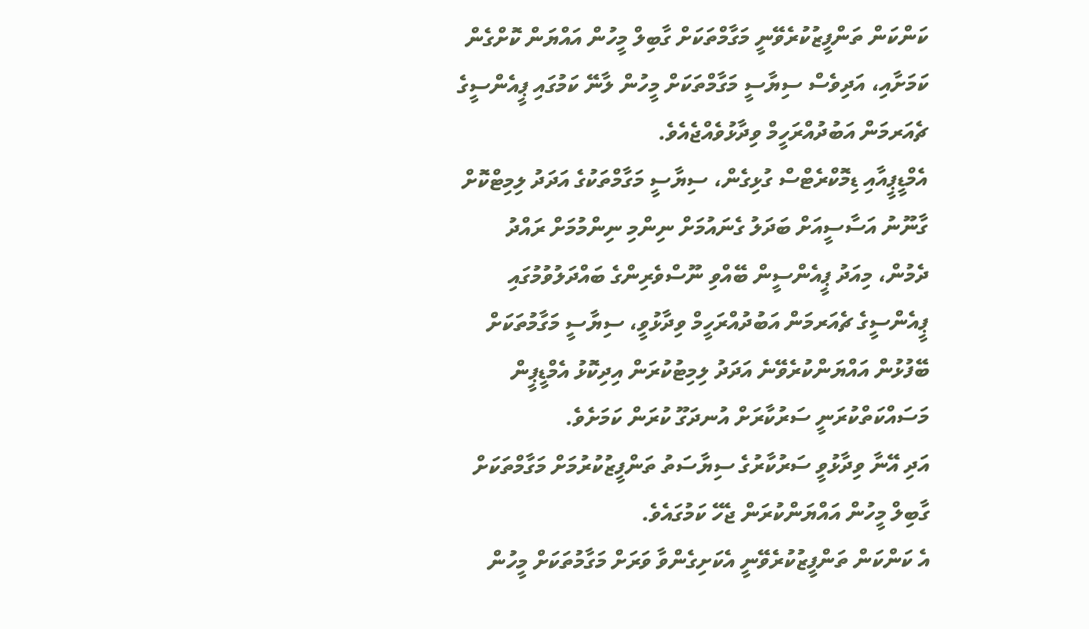ކަންކަން ތަންފީޒުކުރެވޭނީ މަގާމްތަކަށް ގާބިލް މީހުން އައްޔަން ކޮށްގެން ކަމަށާއި، އަދިވެސް ސިޔާސީ މަގާމްތަކަށް މީހުން ލާނޭ ކަމުގައި ޕީއެންސީގެ ޗެއަރމަން އަބުދުއްރަހީމް ވިދާޅުވެއްޖެއެވެ.
އެމްޑީޕީއާއި ޑިމޮކްރެޓްސް ގުޅިގެން، ސިޔާސީ މަގާމްތަކުގެ އަދަދު ލިމިޓްކޮށް ގާނޫނު އަސާސީއަށް ބަދަލު ގެނައުމަށް ނިންމި ނިންމުމަށް ރައްދު ދެމުން، މިއަދު ޕީއެންސީން ބޭއްވި ނޫސްވެރިންގެ ބައްދަލުވުމުގައި ޕީއެންސީގެ ޗެއަރމަން އަބުދުއްރަހީމް ވިދާޅުވީ، ސިޔާސީ މަގާމުތަކަށް ބޭފުޅުން އައްޔަންކުރެވޭނެ އަދަދު ލިމިޓުކުރަން އިދިކޮޅު އެމްޑީޕީން މަސައްކަތްކުރަނީ ސަރުކާރަށް އުނދަގޫ ކުރަން ކަމަށެވެ.
އަދި އޭނާ ވިދާޅުވީ ސަރުކާރުގެ ސިޔާސަތު ތަންފީޒުކުރުމަށް މަގާމްތަކަށް ގާބިލް މީހުން އައްޔަންކުރަން ޖެހޭ ކަމުގައެވެ.
އެ ކަންކަން ތަންފީޒުކުރެވޭނީ އެކަށިގެންވާ ވަރަށް މަގާމުތަކަށް މީހުން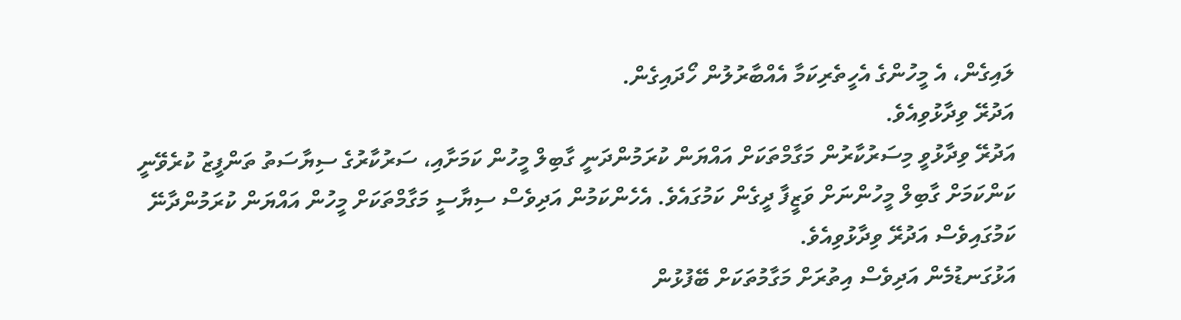ލައިގެން، އެ މީހުންގެ އެހީތެރިކަމާ އެއްބާރުލުން ހޯދައިގެން.
އަދުރޭ ވިދާޅުވިއެވެ.
އަދުރޭ ވިދާޅުވީ މިސަރުކާރުން މަގާމްތަކަށް އައްޔަން ކުރަމުންދަނީ ގާބިލް މީހުން ކަމަށާއި، ސަރުކާރުގެ ސިޔާސަތު ތަންފީޒު ކުރެވޭނީ ކަންކަމަށް ގާބިލް މީހުންނަށް ވަޒީފާ ދީގެން ކަމުގައެވެ. އެހެންކަމުން އަދިވެސް ސިޔާސީ މަގާމްތަކަށް މީހުން އައްޔަން ކުރަމުންދާނޭ ކަމުގައިވެސް އަދުރޭ ވިދާޅުވިއެވެ.
އަޅުގަނޑުމެން އަދިވެސް އިތުރަށް މަގާމުތަކަށް ބޭފުޅުން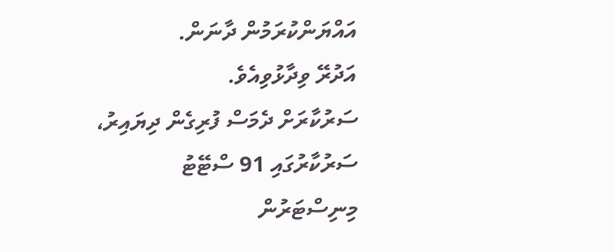އައްޔަންކުރަމުން ދާނަން.
އަދުރޭ ވިދާޅުވިއެވެ.
ސަރުކާރަށް ދެމަސް ފުރިގެން ދިޔައިރު، ސަރުކާރުގައި 91 ސްޓޭޓު މިނިސްޓަރުން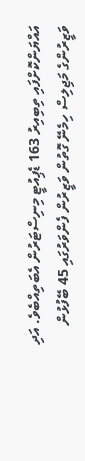އައްޔަންކޮށްފައި ތިބިއިރު 163 ޑެޕިއުޓީ މިނިސްޓަރުން އެބަތިއްބެވެ. އަދި ވަޒީރުންގެ މަޖިލިސް ހިމެނޭ ގޮތުން ވަޒީރުން ފެންވަރުގައި 45 ބޭފުޅުން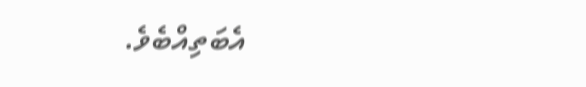އެބަތިއްބެވެ.